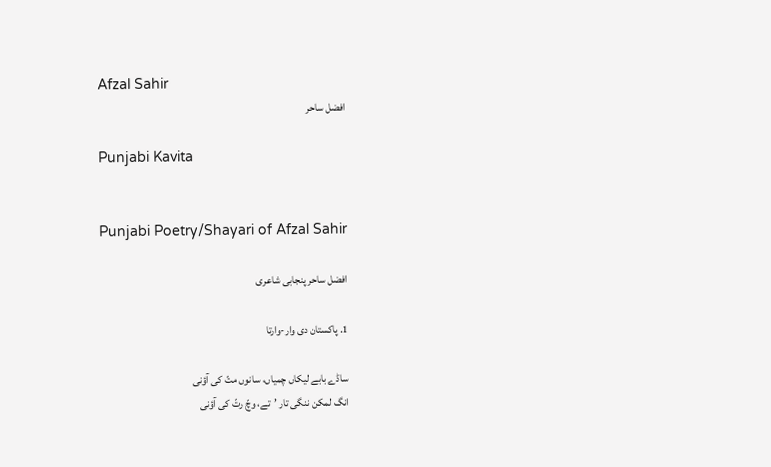Afzal Sahir
افضل ساحر

Punjabi Kavita


Punjabi Poetry/Shayari of Afzal Sahir

افضل ساحر پنجابی شاعری

1. پاکستان دی وار-وارتا

ساڈے بابے لیکاں چمیاں، سانوں متّ کی آؤنی
انگ لمکن ننگی تار ’تے، وچّ رتّ کی آؤنی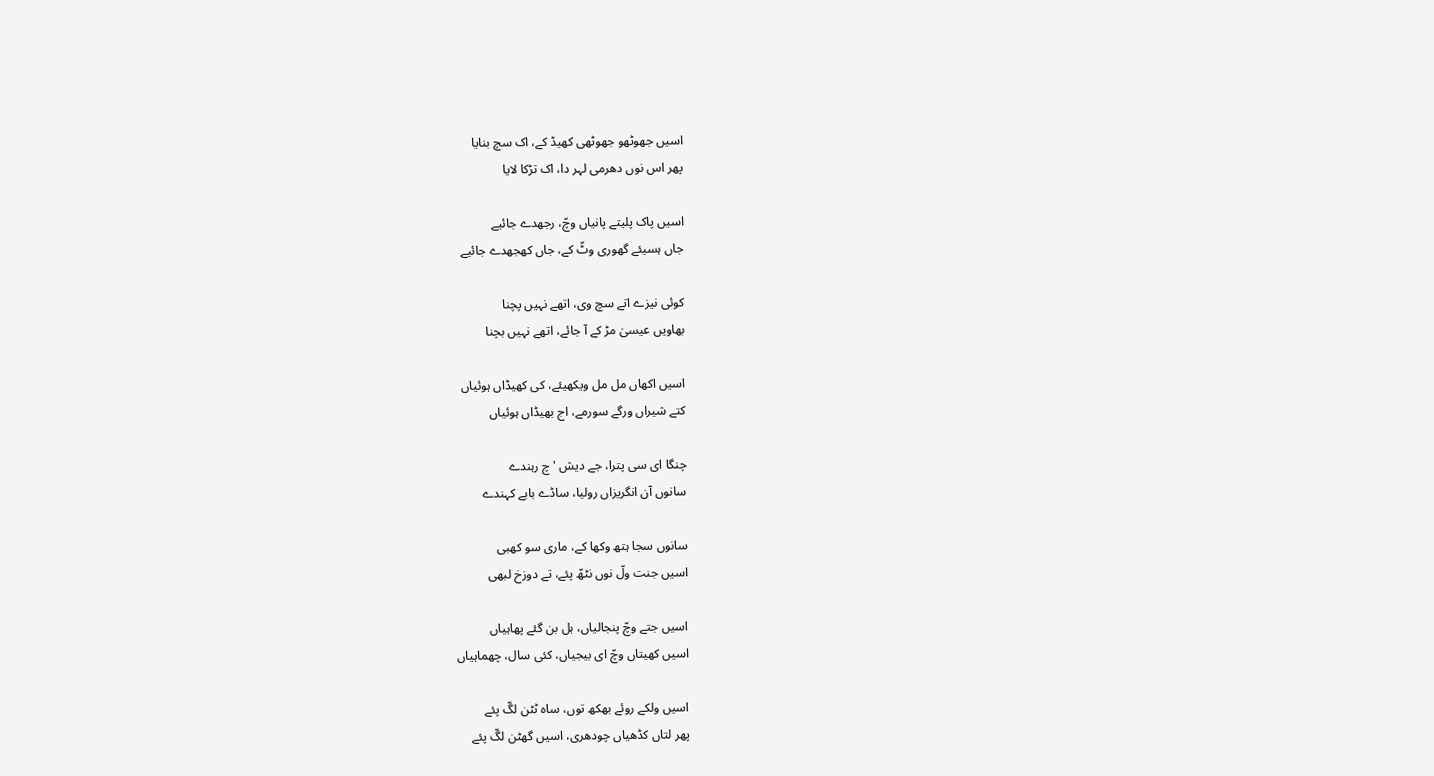اسیں جھوٹھو جھوٹھی کھیڈ کے، اک سچ بنایا
پھر اس نوں دھرمی لہر دا، اک تڑکا لایا

اسیں پاک پلیتے پانیاں وچّ، رجھدے جائیے
جاں ہسیئے گھوری وٹّ کے، جاں کھجھدے جائیے

کوئی نیزے اتے سچ وی، اتھے نہیں پچنا
بھاویں عیسیٰ مڑ کے آ جائے، اتھے نہیں بچنا

اسیں اکھاں مل مل ویکھیئے، کی کھیڈاں ہوئیاں
کتے شیراں ورگے سورمے، اج بھیڈاں ہوئیاں

چنگا ای سی پترا، جے دیش 'چ رہندے
سانوں آن انگریزاں رولیا، ساڈے بابے کہندے

سانوں سجا ہتھ وکھا کے، ماری سو کھبی
اسیں جنت ولّ نوں نٹھّ پئے، تے دوزخ لبھی

اسیں جتے وچّ پنجالیاں، ہل بن گئے پھاہیاں
اسیں کھیتاں وچّ ای بیجیاں، کئی سال، چھماہیاں

اسیں ولکے روئے بھکھ توں، ساہ ٹٹن لگّ پئے
پھر لتاں کڈھیاں چودھری، اسیں گھٹن لگّ پئے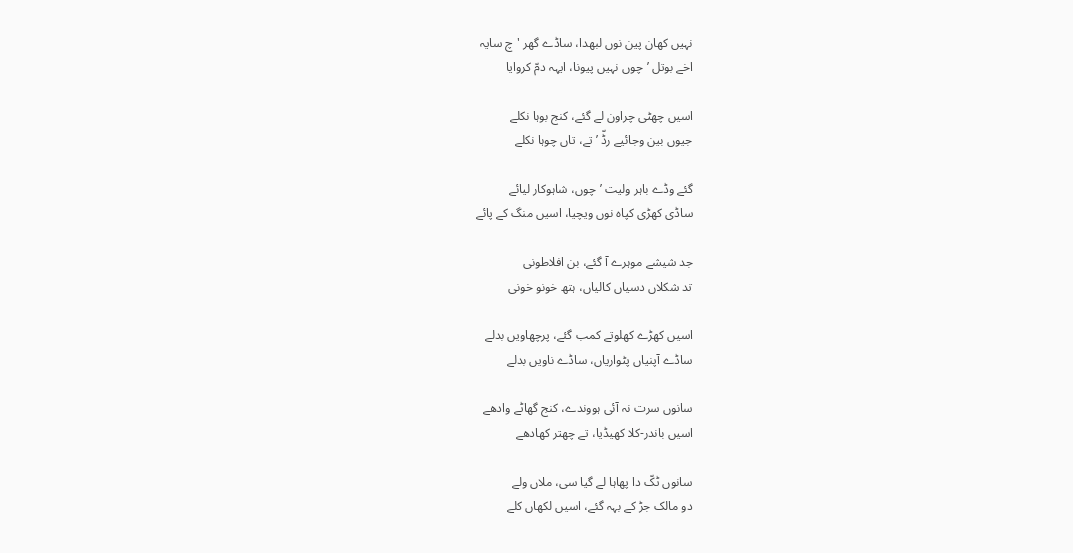نہیں کھان پین نوں لبھدا، ساڈے گھر 'چ سایہ
اخے بوتل ’چوں نہیں پیونا، ایہہ دمّ کروایا

اسیں چھٹی چراون لے گئے، کنج بوہا نکلے
جیوں بین وجائیے رڈّ ’تے، تاں چوہا نکلے

گئے وڈے باہر ولیت ’چوں، شاہوکار لیائے
ساڈی کھڑی کپاہ نوں ویچیا، اسیں منگ کے پائے

جد شیشے موہرے آ گئے، بن افلاطونی
تد شکلاں دسیاں کالیاں، ہتھ خونو خونی

اسیں کھڑے کھلوتے کمب گئے، پرچھاویں بدلے
ساڈے آپنیاں پٹواریاں، ساڈے ناویں بدلے

سانوں سرت نہ آئی ہووندے، کنج گھاٹے وادھے
اسیں باندر-کلا کھیڈیا، تے چھتر کھادھے

سانوں ٹکّ دا پھاہا لے گیا سی، ملاں ولے
دو مالک جڑ کے بہہ گئے، اسیں لکھاں کلے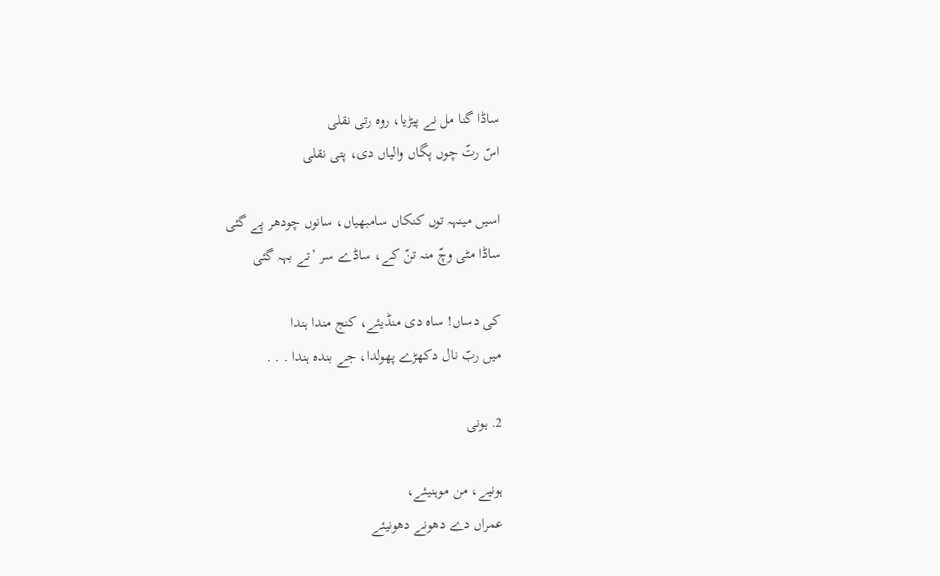ساڈا گنا مل نے پیڑیا، روہ رتی نقلی
اسّ رتّ چوں پگاں والیاں دی، پتی نقلی

اسیں مینہہ توں کنکاں سامبھیاں، سانوں چودھر پے گئی
ساڈا مٹی وچّ منہ تنّ کے، ساڈے سر ’تے بہہ گئی

کی دساں! ساہ دی منڈیئے، کنج مندا ہندا
میں ربّ نال دکھڑے پھولدا، جے بندہ ہندا . . .

2. ہونی

ہونیے، من موہنیئے،
عمراں دے دھونے دھونیئے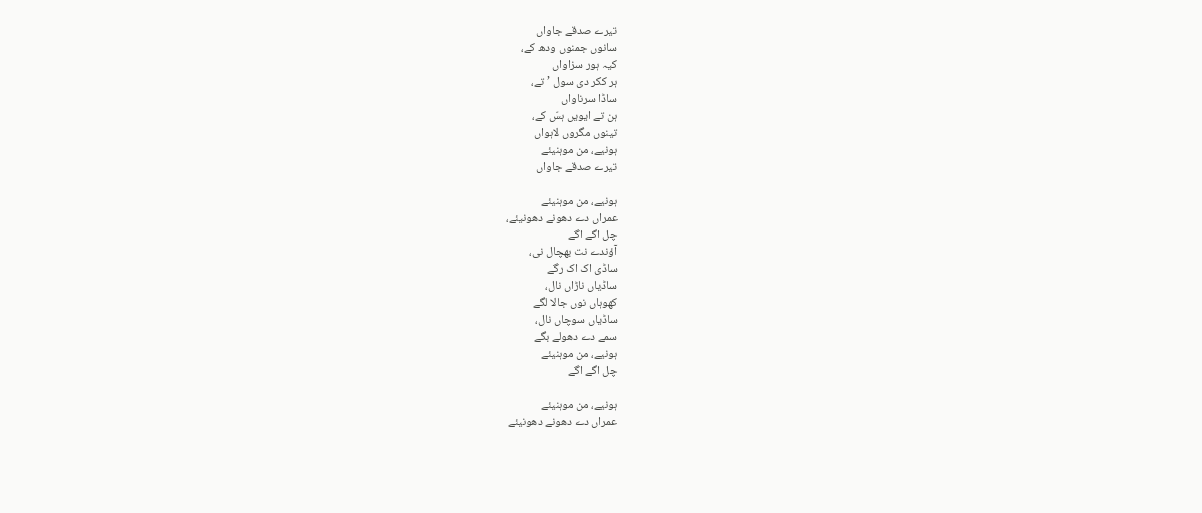تیرے صدقے جاواں
سانوں جمنوں ودھ کے،
کیہ ہور سزاواں
ہر ککر دی سول ’تے،
ساڈا سرناواں
ہن تے ایویں ہسّ کے،
تینوں مگروں لاہواں
ہونیے، من موہنیئے
تیرے صدقے جاواں

ہونیے، من موہنیئے
عمراں دے دھونے دھونیئے،
چل اگے اگے
آؤندے نت بھچال نی،
ساڈی اک اک رگے
ساڈیاں ناڑاں نال،
کھوہاں نوں جالا لگے
ساڈیاں سوچاں نال،
سمے دے دھولے بگے
ہونیے، من موہنیئے
چل اگے اگے

ہونیے، من موہنیئے
عمراں دے دھونے دھونیئے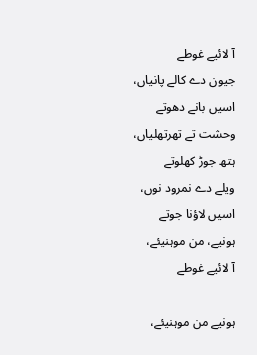آ لائیے غوطے
جیون دے کالے پانیاں،
اسیں بانے دھوتے
وحشت تے تھرتھلیاں،
ہتھ جوڑ کھلوتے
ویلے دے نمرود نوں،
اسیں لاؤنا جوتے
ہونیے، من موہنیئے،
آ لائیے غوطے

ہونیے من موہنیئے،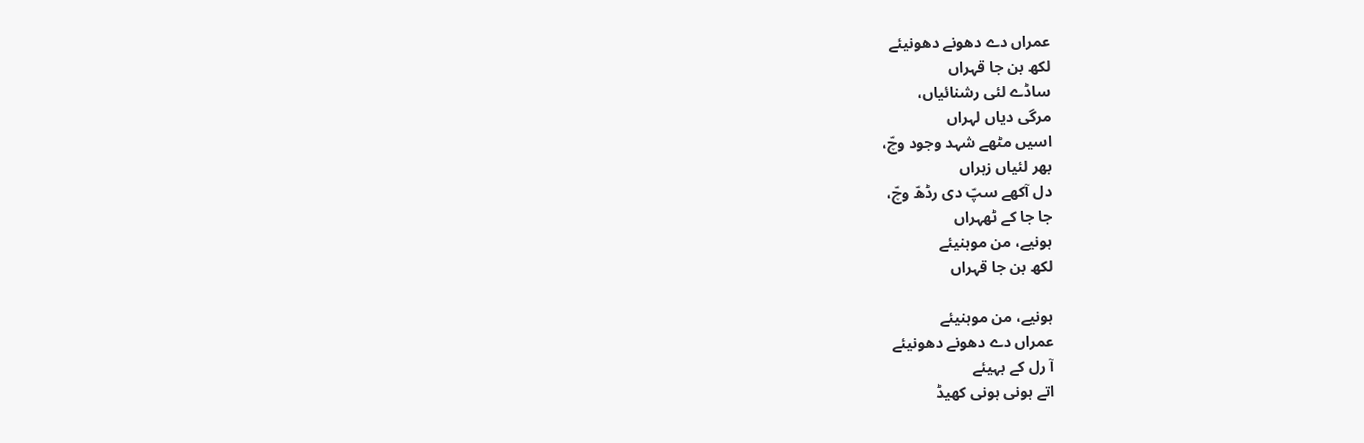عمراں دے دھونے دھونیئے
لکھ بن جا قہراں
ساڈے لئی رشنائیاں،
مرگی دیاں لہراں
اسیں مٹھے شہد وجود وچّ،
بھر لئیاں زہراں
دل آکھے سپّ دی رڈھّ وچّ،
جا جا کے ٹھہراں
ہونیے، من موہنیئے
لکھ بن جا قہراں

ہونیے، من موہنیئے
عمراں دے دھونے دھونیئے
آ رل کے بہیئے
اتے ہونی ہونی کھیڈ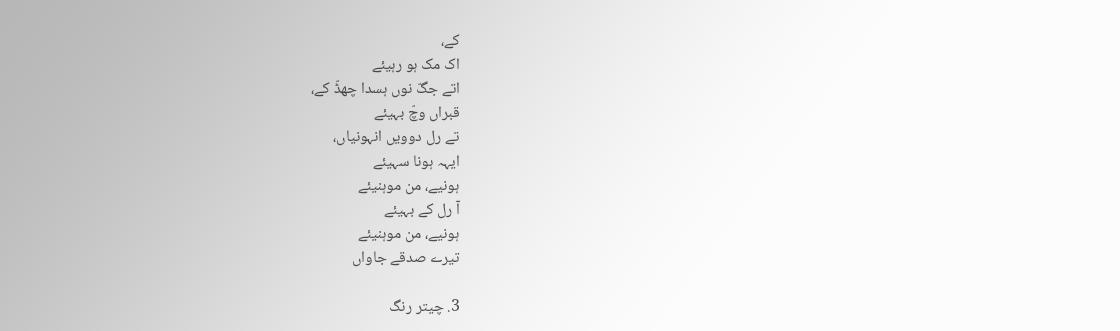کے،
اک مک ہو رہیئے
اتے جگّ نوں ہسدا چھڈّ کے،
قبراں وچّ بہیئے
تے رل دوویں انہونیاں،
ایہہ ہونا سہیئے
ہونیے، من موہنیئے
آ رل کے بہیئے
ہونیے، من موہنیئے
تیرے صدقے جاواں

3. چیتر رنگ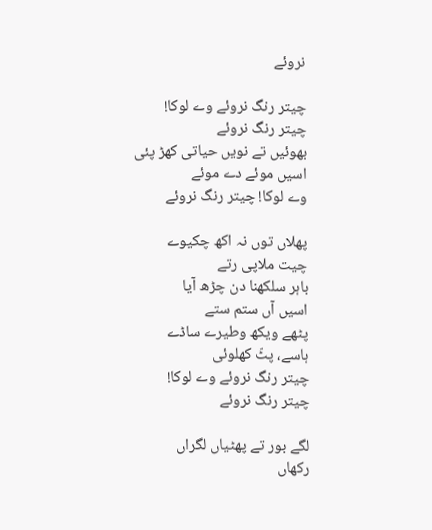نروئے

چیتر رنگ نروئے وے لوکا!
چیتر رنگ نروئے
بھوئیں تے نویں حیاتی کھڑ پئی
اسیں موئے دے موئے
وے لوکا! چیتر رنگ نروئے

پھلاں توں نہ اکھ چکیوے
چیت ملاپی رتے
باہر سلکھنا دن چڑھ آیا
اسیں آں ستم ستے
پٹھے ویکھ وطیرے ساڈے
ہاسے، پٹّ کھلوئی
چیتر رنگ نروئے وے لوکا!
چیتر رنگ نروئے

لگے بور تے پھٹیاں لگراں
رکھاں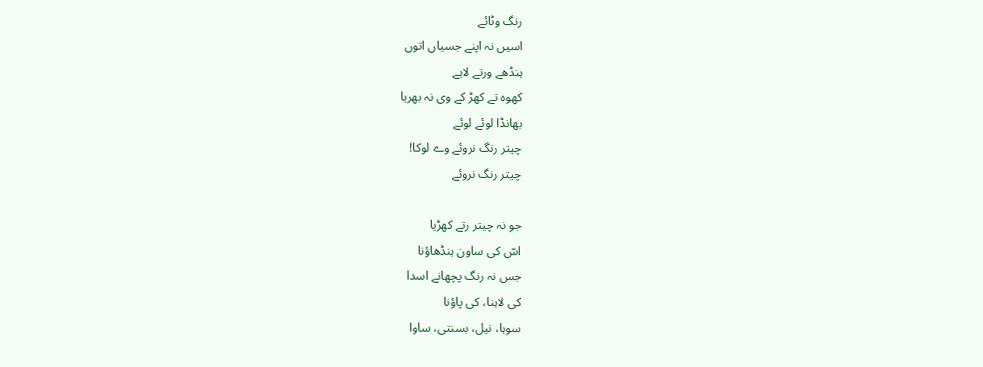رنگ وٹائے
اسیں نہ اپنے جسیاں اتوں
ہنڈھے ورتے لاہے
کھوہ تے کھڑ کے وی نہ بھریا
بھانڈا لوئے لوئے
چیتر رنگ نروئے وے لوکا!
چیتر رنگ نروئے

جو نہ چیتر رتے کھڑیا
اسّ کی ساون ہنڈھاؤنا
جس نہ رنگ پچھانے اسدا
کی لاہنا، کی پاؤنا
سوہا، نیل، بسنتی، ساوا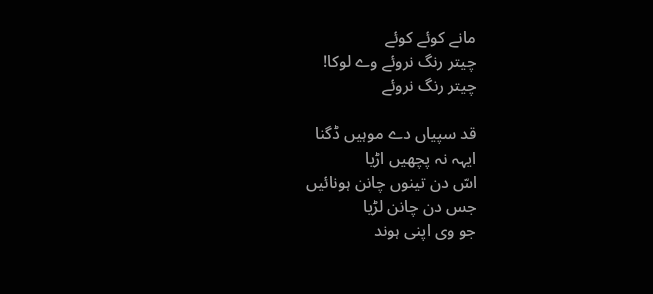مانے کوئے کوئے
چیتر رنگ نروئے وے لوکا!
چیتر رنگ نروئے

قد سپیاں دے موہیں ڈگنا
ایہہ نہ پچھیں اڑیا
اسّ دن تینوں چانن ہونائیں
جس دن چانن لڑیا
جو وی اپنی ہوند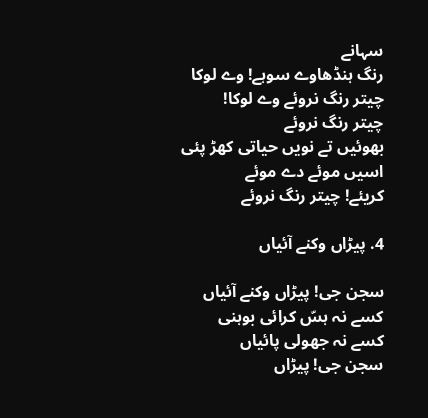سہانے
رنگ ہنڈھاوے سوہے! وے لوکا
چیتر رنگ نروئے وے لوکا!
چیتر رنگ نروئے
بھوئیں تے نویں حیاتی کھڑ پئی
اسیں موئے دے موئے
کریئے! چیتر رنگ نروئے

4. پیڑاں وکنے آئیاں

سجن جی! پیڑاں وکنے آئیاں
کسے نہ ہسّ کرائی بوہنی
کسے نہ جھولی پائیاں
سجن جی! پیڑاں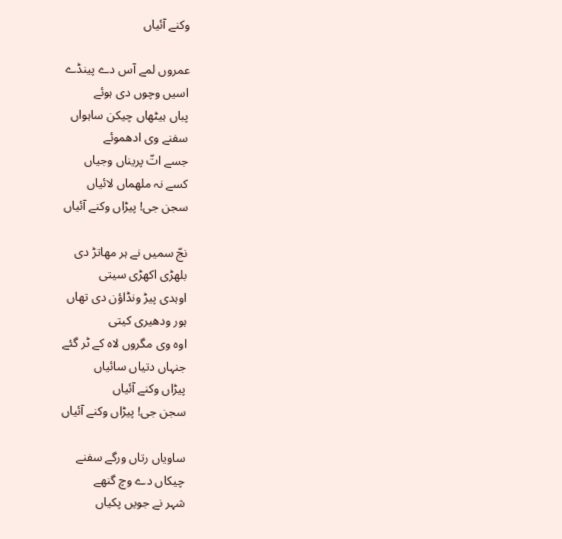وکنے آئیاں

عمروں لمے آس دے پینڈے
اسیں وچوں دی ہوئے
پباں ہیٹھاں چیکن ساہواں
سفنے وی ادھموئے
جسے اتّ پریناں وجیاں
کسے نہ ملھماں لائیاں
سجن جی! پیڑاں وکنے آئیاں

نجّ سمیں نے ہر مھاتڑ دی
بلھڑی اکھڑی سیتی
اوہدی پیڑ ونڈاؤن دی تھاں
ہور ودھیری کیتی
اوہ وی مگروں لاہ کے ٹر گئے
جنہاں دتیاں سائیاں
پیڑاں وکنے آئیاں
سجن جی! پیڑاں وکنے آئیاں

ساویاں رتاں ورگے سفنے
چیکاں دے وچ گنھے
شہر نے جویں پکیاں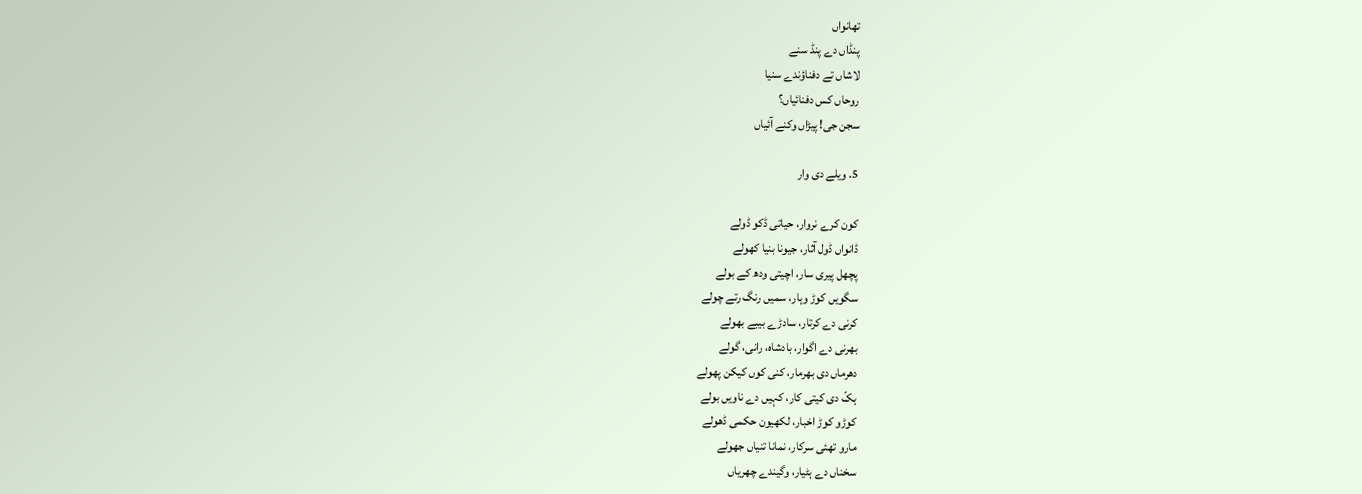تھانواں
پنڈاں دے پنڈ سنے
لاشاں تے دفناؤندے سنیا
روحاں کس دفنائیاں؟
سجن جی! پیڑاں وکنے آئیاں

5. ویلے دی وار

کون کرے نروار، حیاتی ڈکو ڈولے
ڈانواں ڈول آثار، جیونا بنیا کھولے
پچھل پیری سار، اچیتی ودھ کے بولے
سگویں کوڑ وہار، سمیں رنگ رتے چولے
کرنی دے کرتار، سادڑے بیبے بھولے
بھرنی دے اگوار، بادشاہ، رانی، گولے
دھرماں دی بھرمار، کنی کوں کیکن پھولے
ہکّ دی کیتی کار، کہیں دے ناویں بولے
کوڑو کوڑ اخبار، لکھیون حکمی ڈھولے
مارو تھئی سرکار، نمانا تنیاں جھولے
سخناں دے ہٹیار، وگیندے چھریاں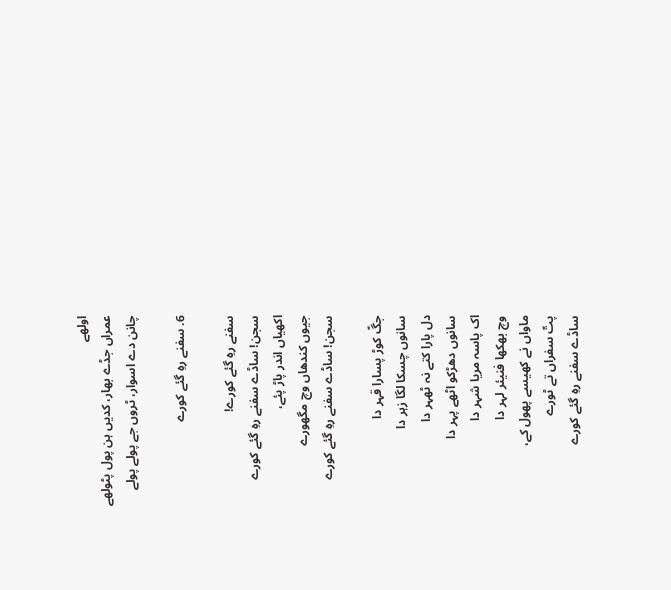اولھے
عمراں جڈے بھار، کدیں ہن پول پٹولھے
چانن دے اسوار، ٹروں جے پولے پولے

6. سفنے رہِ گئے کورے

سفنے رہِ گئے کورے!
سجن! ساڈے سفنے رہِ گئے کورے
اکھیاں اندر پاڑ پئے،
جیوں کندھاں وچ مگھورے
سجن! ساڈے سفنے رہِ گئے کورے

جگّ کوڑ پسارا قہر دا
سانوں چسکا لگا زہر دا
دل پارا کتے نہ ٹھہر دا
سانوں دھڑکو اٹھے پہر دا
اک پاسہ مریا شہر دا
وچ بھکھا فنیئر لہر دا
ماواں نے کھیسے پھول کے،
پتّ سفراں تے ٹورے
ساڈے سفنے رہِ گئے کورے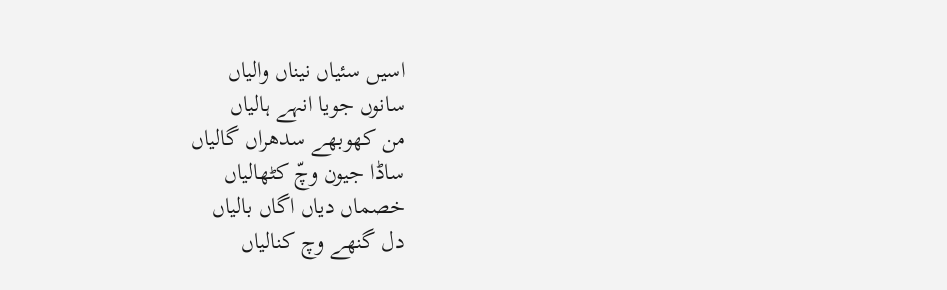اسیں سئیاں نیناں والیاں
سانوں جویا انہے ہالیاں
من کھوبھے سدھراں گالیاں
ساڈا جیون وچّ کٹھالیاں
خصماں دیاں اگاں بالیاں
دل گنھے وچ کنالیاں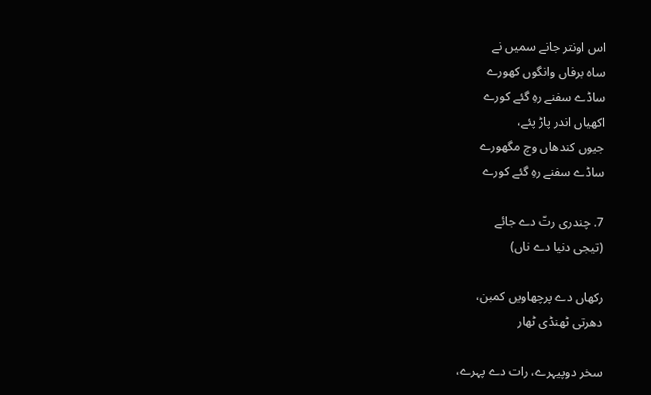اس اونتر جانے سمیں نے
ساہ برفاں وانگوں کھورے
ساڈے سفنے رہِ گئے کورے
اکھیاں اندر پاڑ پئے،
جیوں کندھاں وچ مگھورے
ساڈے سفنے رہِ گئے کورے

7. چندری رتّ دے جائے
(تیجی دنیا دے ناں)

رکھاں دے پرچھاویں کمبن،
دھرتی ٹھنڈی ٹھار

سخر دوپیہرے، رات دے پہرے،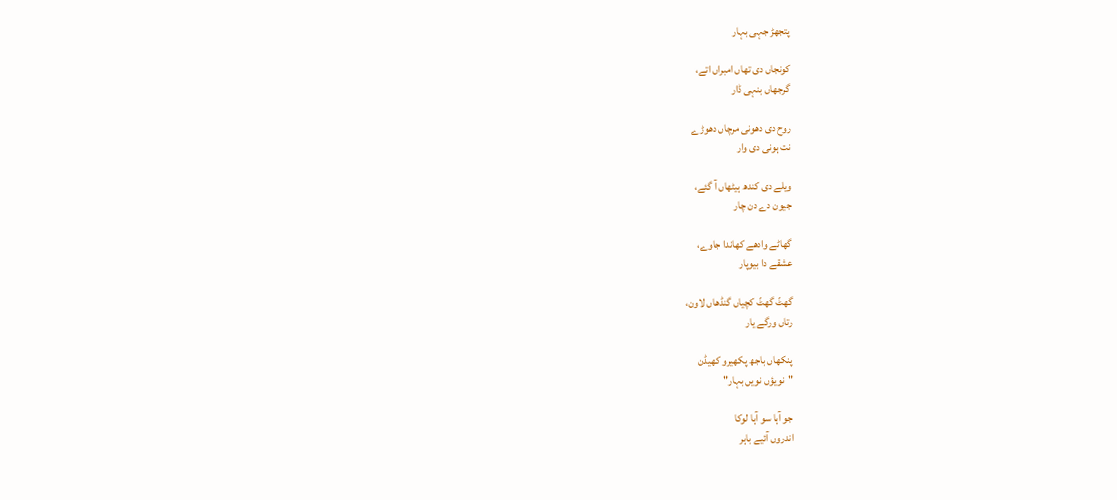پتجھڑ جہی بہار

کونجاں دی تھاں امبراں اتے،
گرجھاں بنہی ڈار

روح دی دھونی مرچاں دھوڑے
نت ہونی دی وار

ویلے دی کندھ ہیٹھاں آ گئے،
جیون دے دن چار

گھاٹے وادھے کھاندا جاوے،
عشقے دا بیوپار

گھٹّ گھٹّ کچیاں گنڈھاں لاون،
رتاں ورگے یار

پنکھاں باجھ پکھیرو کھیڈن
"نویؤں نویں بہار"

جو آہا سو آہا لوکا
اندروں آئیے باہر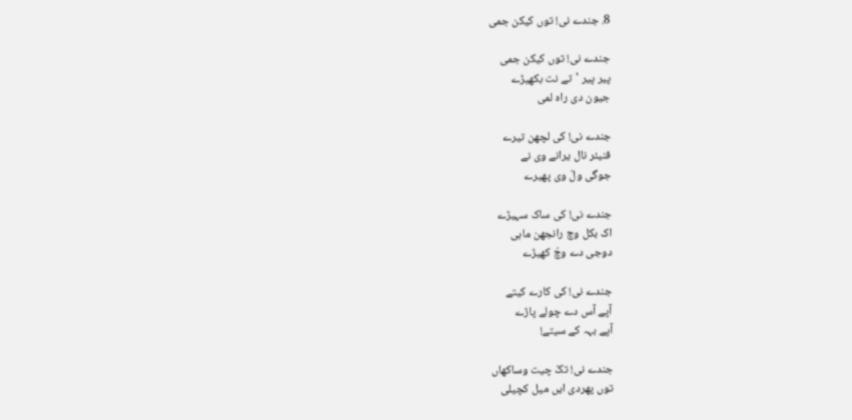8. جندے نی! توں کیکن جمی

جندے نی! توں کیکن جمی
پیر پیر 'تے نت بکھیڑے
جیون دی راہ لمی

جندے نی! کی لچھن تیرے
فنیئر نال یرانے وی نے
جوگی ولّ وی پھیرے

جندے نی! کی ساک سہیڑے
اک بکل وچ رانجھن ماہی
دوجی دے وچّ کھیڑے

جندے نی! کی کارے کیتے
آپے آس دے چولے پاڑے
آپے بہہ کے سیتے!

جندے نی! تکّ چیت وساکھاں
توں پھردی ایں میل کچیلی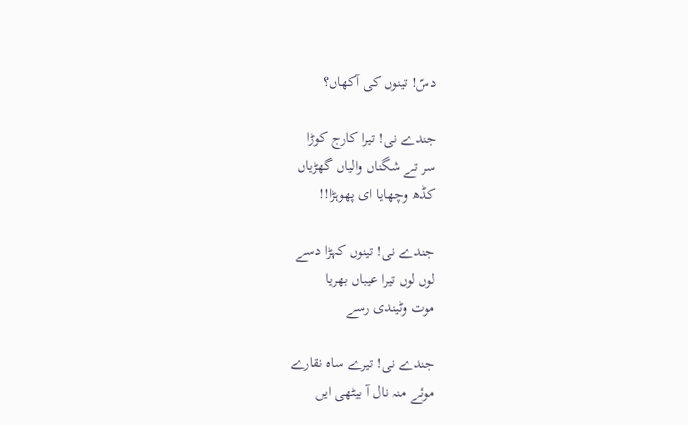دسّ! تینوں کی آکھاں؟

جندے نی! تیرا کارج کوڑا
سر تے شگناں والیاں گھڑیاں
کڈھ وچھایا ای پھوہڑا!!

جندے نی! تینوں کہڑا دسے
لوں لوں تیرا عیباں بھریا
موت وٹیندی رسے

جندے نی! تیرے ساہ نقارے
موئے منہ نال آ بیٹھی ایں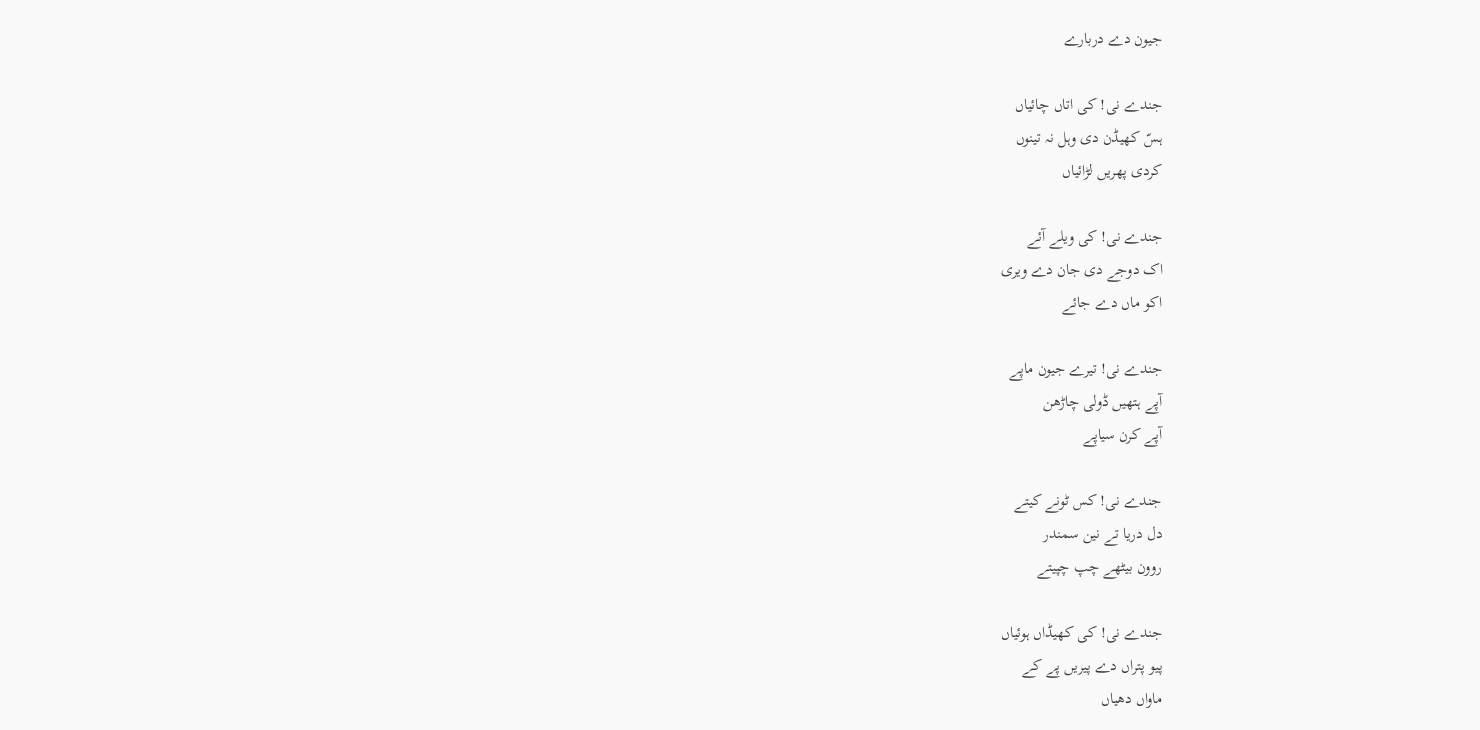جیون دے دربارے

جندے نی! کی اتاں چائیاں
ہسّ کھیڈن دی وہل نہ تینوں
کردی پھریں لڑائیاں

جندے نی! کی ویلے آئے
اک دوجے دی جان دے ویری
اکو ماں دے جائے

جندے نی! تیرے جیون ماپے
آپے ہتھیں ڈولی چاڑھن
آپے کرن سیاپے

جندے نی! کس ٹونے کیتے
دل دریا تے نین سمندر
روون بیٹھے چپ چپیتے

جندے نی! کی کھیڈاں ہوئیاں
پیو پتراں دے پیریں پے کے
ماواں دھیاں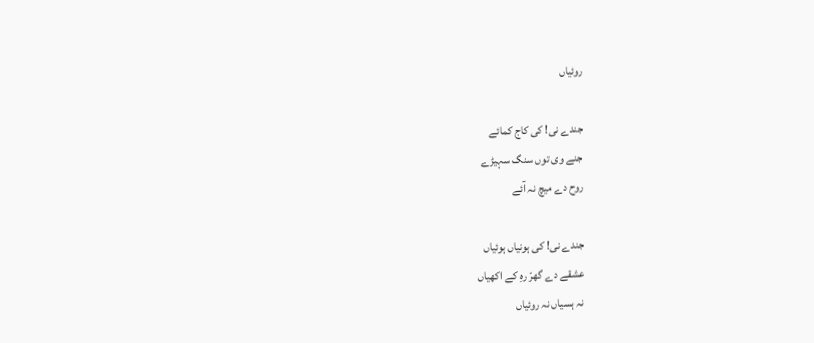روئیاں

جندے نی! کی کاج کمائے
جنے وی توں سنگ سہیڑے
روح دے میچ نہ آئے

جندے نی! کی ہونیاں ہوئیاں
عشقے دے گھرّ رہِ کے اکھیاں
نہ ہسیاں نہ روئیاں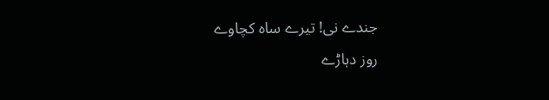جندے نی! تیرے ساہ کچاوے
روز دہاڑے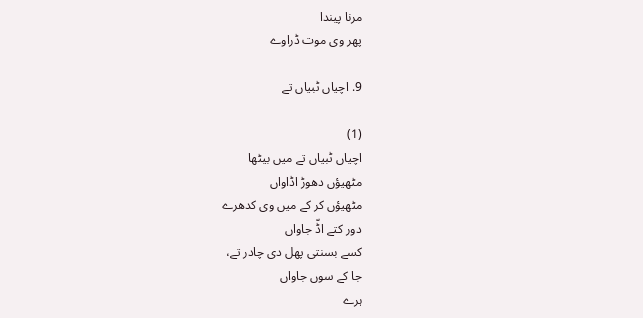مرنا پیندا
پھر وی موت ڈراوے

9. اچیاں ٹبیاں تے

(1)
اچیاں ٹبیاں تے میں بیٹھا
مٹھیؤں دھوڑ اڈاواں
مٹھیؤں کر کے میں وی کدھرے
دور کتے اڈّ جاواں
کسے بسنتی پھل دی چادر تے،
جا کے سوں جاواں
ہرے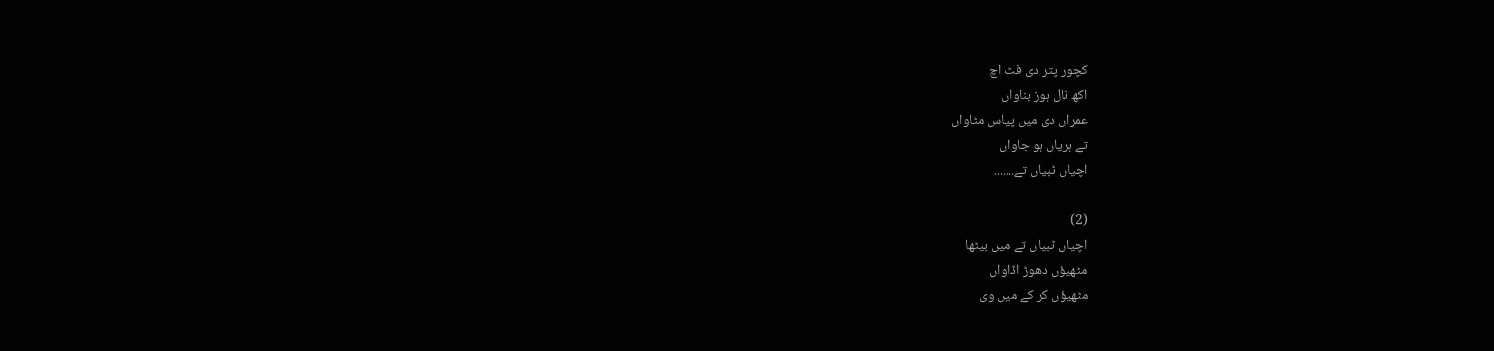کچور پتر دی فٹ اچ
اکھ نال ہوز بناواں
عمراں دی میں پیاس مٹاواں
تے ہریاں ہو جاواں
اچیاں ٹبیاں تے.......

(2)
اچیاں ٹبیاں تے میں بیٹھا
مٹھیؤں دھوڑ اڈاواں
مٹھیؤں کر کے میں وی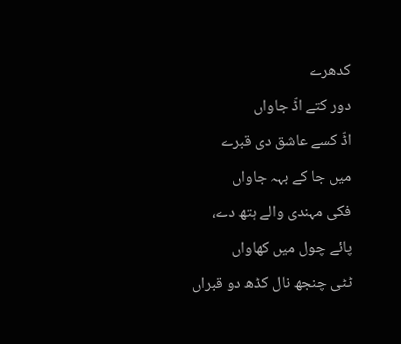کدھرے
دور کتے اڈّ جاواں
اڈّ کسے عاشق دی قبرے
میں جا کے بہہ جاواں
فکی مہندی والے ہتھ دے،
پائے چول میں کھاواں
ٹٹی چنجھ نال کڈھ دو قبراں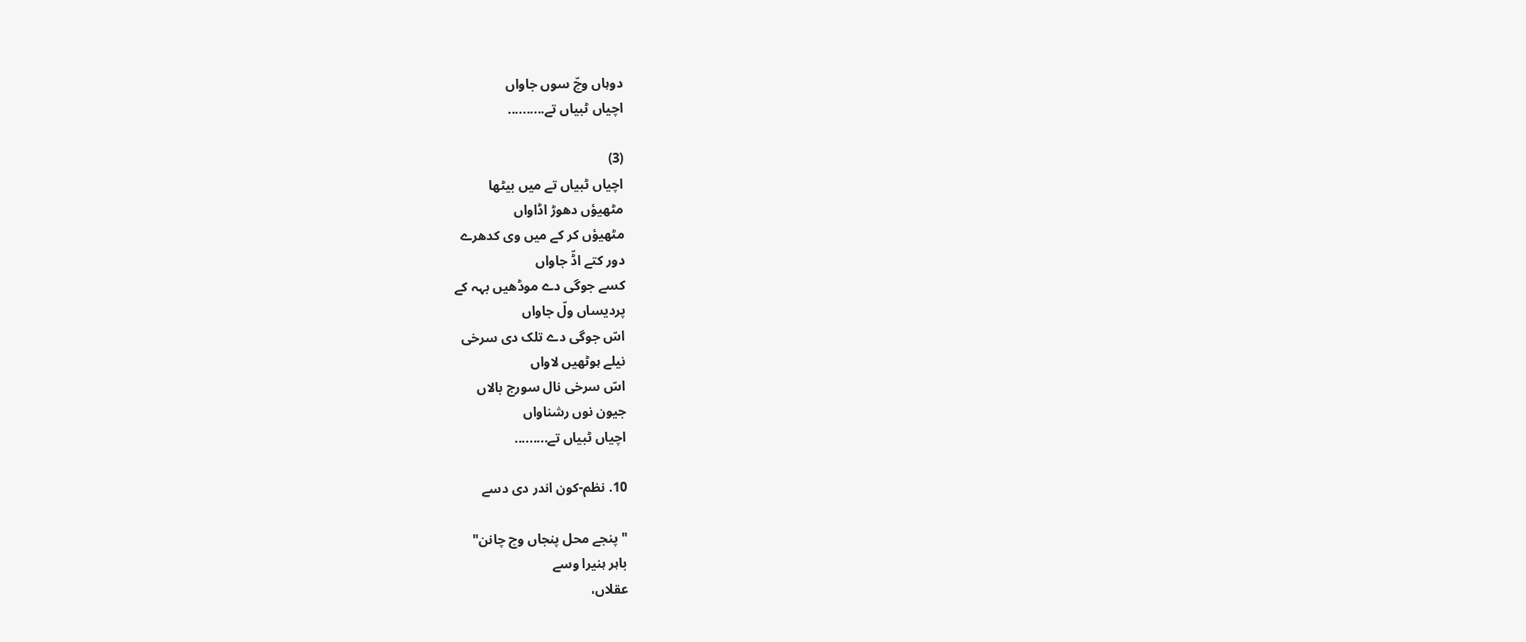دوہاں وچّ سوں جاواں
اچیاں ٹبیاں تے..........

(3)
اچیاں ٹبیاں تے میں بیٹھا
مٹھیؤں دھوڑ اڈاواں
مٹھیؤں کر کے میں وی کدھرے
دور کتے اڈّ جاواں
کسے جوگی دے موڈھیں بہہ کے
پردیساں ولّ جاواں
اسّ جوگی دے تلک دی سرخی
نیلے ہوٹھیں لاواں
اسّ سرخی نال سورج بالاں
جیون نوں رشناواں
اچیاں ٹبیاں تے.........

10. نظم-کون اندر دی دسے

"پنجے محل پنجاں وچ چانن"
باہر ہنیرا وسے
عقلاں،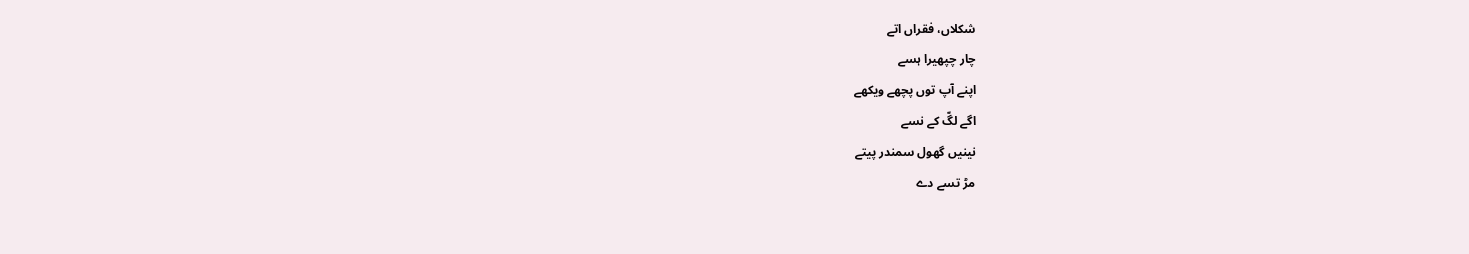شکلاں، فقراں اتے
چار چپھیرا ہسے
اپنے آپ توں پچھے ویکھے
اگے لگّ کے نسے
نینیں گھول سمندر پیتے
مڑ تسے دے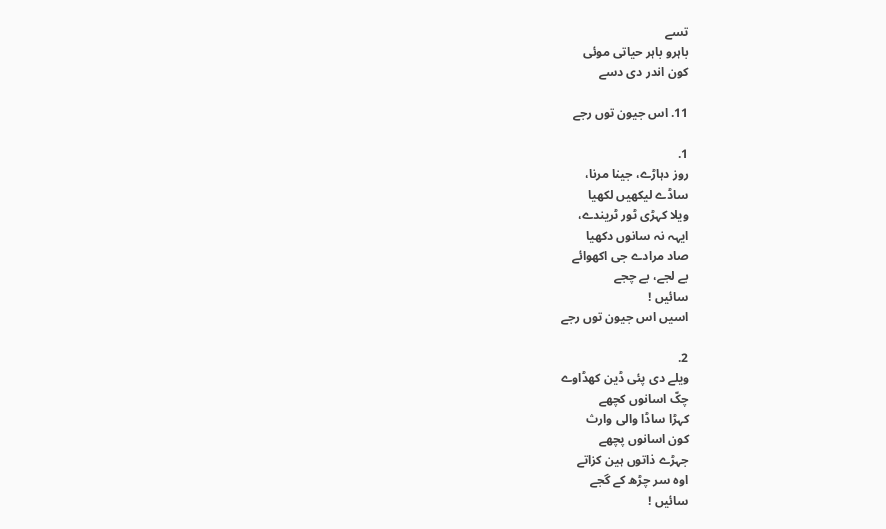تسے
باہرو باہر حیاتی موئی
کون اندر دی دسے

11. اس جیون توں رجے

1.
روز دہاڑے، جینا مرنا،
ساڈے لیکھیں لکھیا
ویلا کہڑی ٹور ٹریندے،
ایہہ نہ سانوں دکھیا
صاد مرادے جی اکھوائے
بے لجے، بے چجے
سائیں !
اسیں اس جیون توں رجے

2.
ویلے دی پئی ڈین کھڈاوے
چکّ اسانوں کچھے
کہڑا ساڈا والی وارث
کون اسانوں پچھے
جہڑے ذاتوں ہین کزاتے
اوہ سر چڑھ کے گجے
سائیں !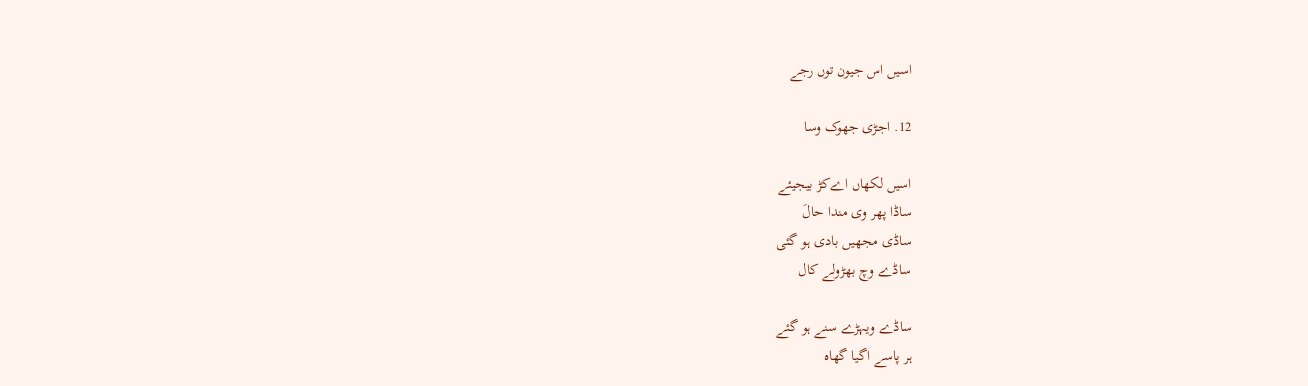اسیں اس جیون توں رجے

12. اجڑی جھوک وسا

اسیں لکھاں اےکڑ بیجیئے
ساڈا پھر وی مندا حالَ
ساڈی مجھیں بادی ہو گئی
ساڈے وچ بھڑولے کال

ساڈے ویہڑے سنے ہو گئے
ہر پاسے اگیا گھاہ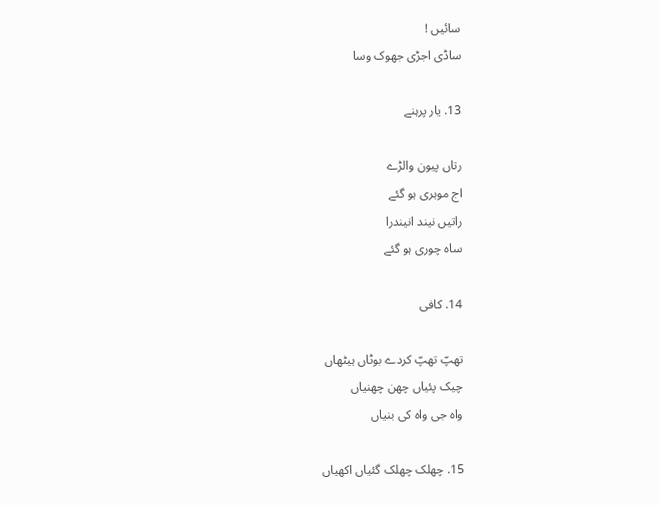سائیں !
ساڈی اجڑی جھوک وسا

13. یار پرہنے

رتاں پیون والڑے
اج موہری ہو گئے
راتیں نیند انیندرا
ساہ چوری ہو گئے

14. کافی

تھپّ تھپّ کردے بوٹاں ہیٹھاں
چیک پئیاں چھن چھنیاں
واہ جی واہ کی بنیاں

15. چھلک چھلک گئیاں اکھیاں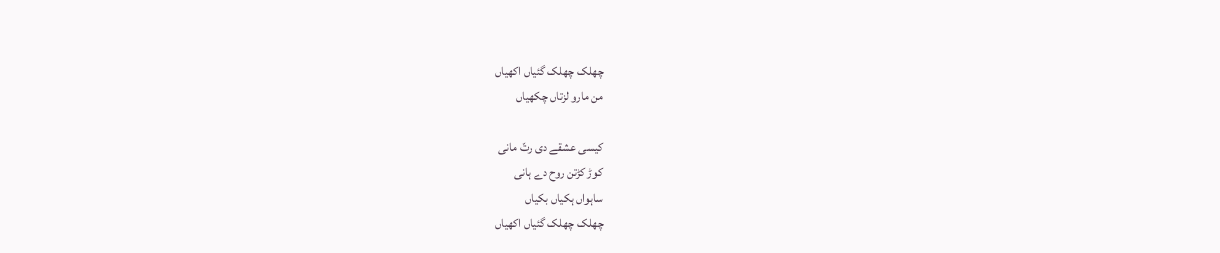چھلک چھلک گئیاں اکھیاں
من مارو لزتاں چکھیاں

کیسی عشقے دی رتّ مانی
کوڑ کڑتن روح دے ہانی
ساہواں ہکیاں بکیاں
چھلک چھلک گئیاں اکھیاں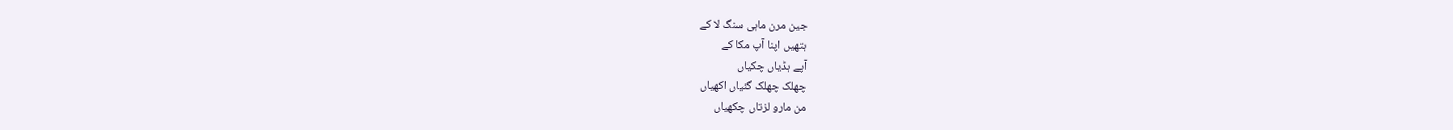جین مرن ماہی سنگ لا کے
ہتھیں اپنا آپ مکا کے
آپے ہڈیاں چکیاں
چھلک چھلک گئیاں اکھیاں
من مارو لزتاں چکھیاں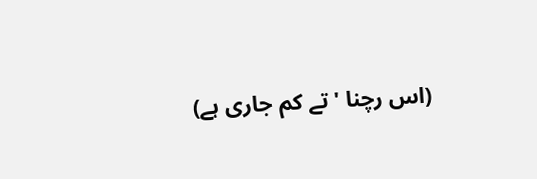(اس رچنا 'تے کم جاری ہے)